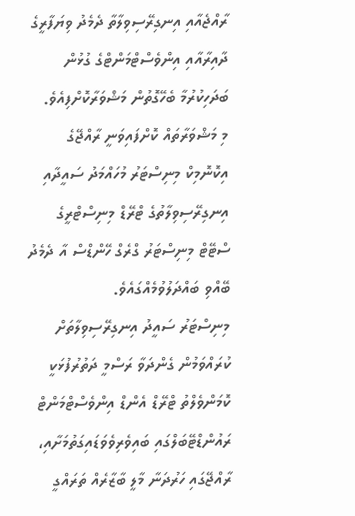ރާއްޖެއާއި އިނގިރޭސިވިލާތާ ދެމެދު ވިޔަފާރީގެ ދާއިރާއާއި އިންވެސްޓްމަންޓްގެ ގުޅުން ބަދަހިކުރުމާ ބެހޭގޮތުން މަޝްވަރާކޮށްފިއެވެ.
މި މަޝްވަރާތައް ކޮށްފައިވަނީ ރާއްޖޭގެ އިކޮނޮމިކް މިނިސްޓަރު މުހައްމަދު ސައީދާއި އިނގިރޭސިވިލާތުގެ ޓްރޭޑް މިނިސްޓްރީގެ ސްޓޭޓް މިނިސްޓަރު ގްރެގް ހޭންޑްސް އާ ދެމެދު ބޭއްވި ބައްދަލުވުމެއްގައެވެ.
މިނިސްޓަރު ސައީދު އިނގިރޭސިވިލާތަށް ކުރައްވަމުން ގެންދަވާ ރަސްމީ ދަތުރުފުޅަކީ ކޮމަންވެލްތު ޓްރޭޑް އެންޑް އިންވެސްޓްމަންޓް ރައުންޑްޓޭބަލްގައި ބައިވެރިވެވަޑައިގަތުމަށާއި، ރާއްޖޭގައި ހަރުދަނާ މާލީ ބާޒާރެއް ތަރައްގީ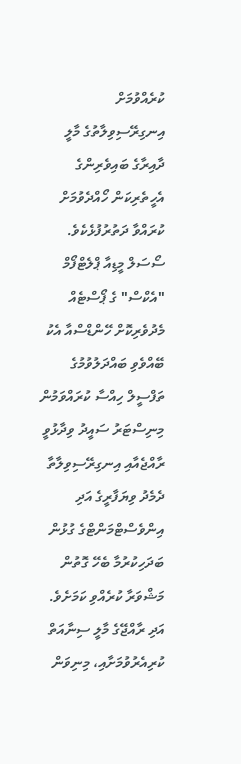ކުރެއްވުމަށް އިނގިރޭސިވިލާތުގެ މާލީ ދާއިރާގެ ބައިވެރިންގެ އެހީތެރިކަން ހޯއްދެވުމަށް ކުރައްވާ ދަތުރުފުޅެކެވެ.
ސޯސަލް މީޑިއާ ޕްލެޓްފޯމް "އެކްސް" ގެ ޕޯސްޓެއް މެދުވެރިކޮށް ހޭންޑްސްއާ އެކު ބޭއްވެވި ބައްދަލުވުމުގެ ތަފްސީލް ހިއްސާ ކުރައްވަމުން މިނިސްޓަރު ސައީދު ވިދާޅުވީ ރާއްޖެއާއި އިނގިރޭސިވިލާތާ ދެމެދު ވިޔަފާރީގެ އަދި އިންވެސްޓްމަންޓްގެ ގުޅުން ބަދަހިކުރުމާ ބެހޭ ގޮތުން މަޝްވަރާ ކުރެއްވި ކަމަށެވެ.
އަދި ރާއްޖޭގެ މާލީ ސިނާއަތް ކުރިއެރުވުމަށާއި، މިނިވަން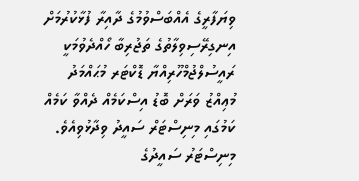ވިޔަފާރީގެ އެއްބަސްވުމުގެ ދާއިރާ ފުޅާކުރުމަށް އިނގިރޭސިވިލާތުގެ ތަޖުރިބާ ހޯއްދެވުމަކީ ރައީސުލްޖުމްހޫރިއްޔާ ޑޮކްޓަރ މުޙައްމަދު މުޢިއްޒު ވަރަށް ބޮޑު އިސްކަމެއް ދެއްވާ ކަމެއް ކަމުގައި މިނިސްޓަރް ސައީދު ވިދާޅުވިއެވެ.
މިނިސްޓަރު ސައީދުގެ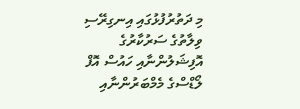މި ދަތުރުފުޅުގައި އިނގިރޭސި ވިލާތުގެ ސަރުކާރުގެ އޮފިޝަލުންނާއި ހައުސް އޮފް ލޯޑްސްގެ މެމްބަރުންނާއި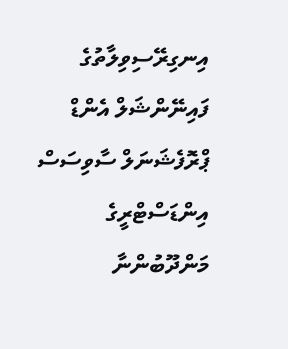އިނގިރޭސިވިލާތުގެ ފައިނޭންޝަލް އެންޑް ޕްރޮފެޝަނަލް ސާވިސަސް އިންޑަސްޓްރީގެ މަންދޫބުންނާ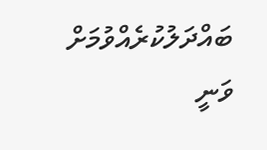ބައްދަލުކުރެއްވުމަށް ވަނީ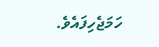ހަމަޖެހިފައެވެ.